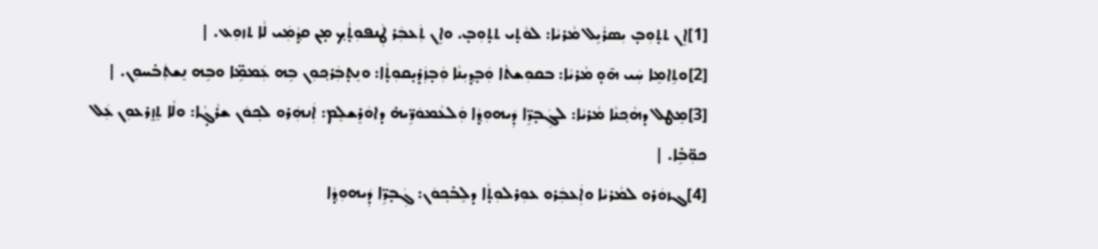[1]ܐܸܢ ܬܬ̣ܘܼܒ̣ ܝܼܣܪܵܝܹܠ ܡܵܪܝܵܐ: ܠܘܵܬ̣ܝ ܬܬ̣ܘܼܒ̣. ܘܐܸܢ ܬܲܥܒܲܪ ܛܲܢܦܘܼܬ̣ܵܟ݂ ܡ̣ܢ ܩܕ݂ܵܡܲܝ ܠܵܐ ܬܙܘܼܥ. |
[2]ܘܬܹܐܡܸܐ ܚܲܝ ܗ̄ܘ̣ ܡܵܪܝܵܐ: ܒܩܘܼܫܬܵܐ ܘܲܒ̣ܕ݂ܝܼܢܵܐ ܘܲܒ̣ܙܲܕ̇ܝ̣ܩܘܼܬ̣ܵܐ: ܘܢܸܬ̣ܒܲܪܟ݂ܘܼܢ ܒܹܗ ܥܲܡܡܹ̈ܐ ܘܒܹܗ ܢܸܫܬܲܒ̇ܚܘܼܢ. |
[3]ܡܸܛܠ ܕܗܵܟ݂ܢܵܐ ܡܵܪܝܵܐ: ܠܓܲܒ̣ܖܹ̈ܐ ܕܲܝܗܘܼܕ݂ܵܐ ܘܲܠܥܵܡܘܿܖܹ̈ܝܗ̇ ܕܐܘܿܪܸܫܠܸܡ: ܐܲܢܗܲܪܘ ܠܟ݂ܘܿܢ ܫܪܵܓ̣ܵܐ: ܘܠܵܐ ܬܸܙ̱ܪܥܘܼܢ ܥܲܠ ܟܘܼ̈ܒܹ̇ܐ. |
[4]ܓܙܘܿܪܘ ܠܡܵܪܝܵܐ ܘܐܲܥܒܲܪܘ ܥܘܼܪܠܘܼܬ̣ܵܐ ܕܠܸܒ̇ܟ݂ܘܿܢ: ܓܲܒ̣ܖܹ̈ܐ ܕܲܝܗܘܼܕ݂ܵܐ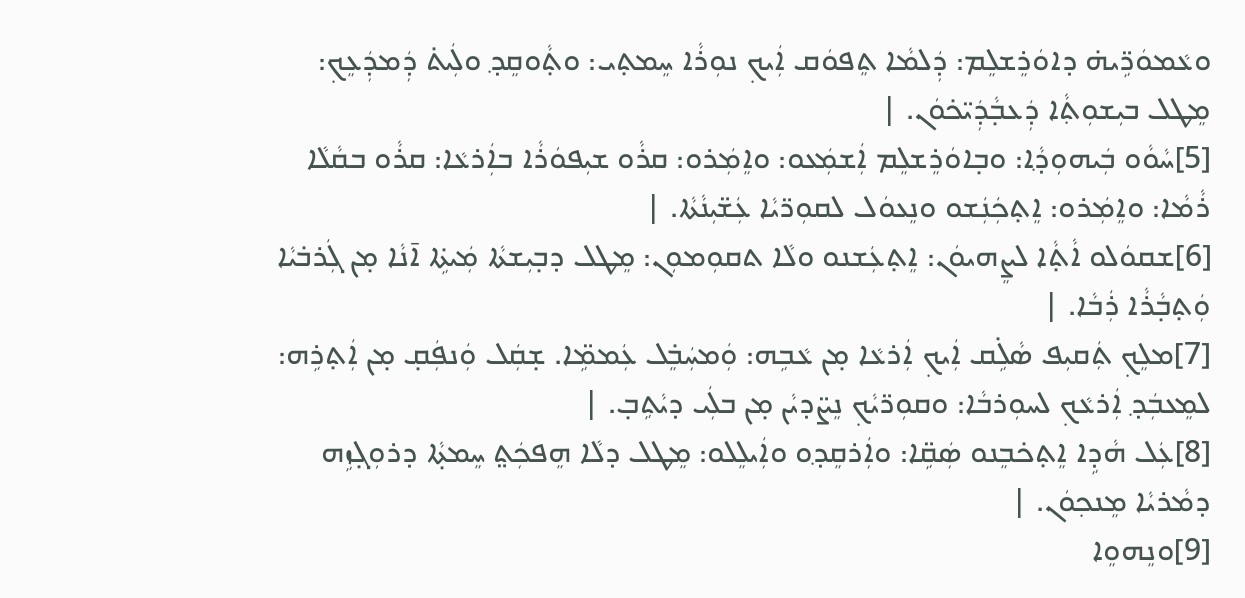ܘܥܵܡܘܿܖܹ̈ܝܗ̇ ܕܐܘܿܪܸܫܠܸܡ: ܕܲܠܡܵܐ ܬܸܦܘܿܩ ܐܲܝܟ݂ ܢܘܼܪܵܐ ܚܸܡܬ̣ܝ: ܘܬ̣ܵܘܩܸܕ݂ ܘܠܲܝܬ̇ ܕܲܡܕܲܥܸܟ݂: ܡܸܛܠ ܒܝܼܫܘܼܬ݂ܵܐ ܕܲܥܒ̣ܵܕܲܝ̈ܟ̇ܘܿܢ. |
[5]ܚܵܘܵܘ ܒܲܝܗܘܼܕ݂ܵܐ: ܘܒ̣ܐܘܿܪܸܫܠܸܡ ܐܲܫܡܲܥܘ: ܘܐܸܡܲܪܘ: ܩܪܵܘ ܫܝܼܦܘܿܪܵܐ ܒܐܲܪܥܵܐ: ܩܪܵܘ ܒܩܵܠܵܐ ܪܵܡܵܐ: ܘܐܸܡܲܪܘ: ܐܸܬ̣ܟܲܢܲܫܘ ܘܢܸܥܘܿܠ ܠܩܘܼܖ̈ܝܵܐ ܥܲܫ̈ܝܼܢܵܬܵܐ. |
[6]ܫܩܘܿܠܘ ܐܵܬ̣ܵܐ ܠܨܸܗܝܘܿܢ: ܐܸܬ̣ܥܲܫܢܘ ܘܠܵܐ ܬܩܘܼܡܘܼܢ: ܡܸܛܠ ܕܒ̣ܝܼܫܬܵܐ ܡܲܝܬܹ̇ܐ ܐ̄ܢܵܐ ܡ̣ܢ ܓܲܪܒ̇ܝܵܐ ܘܲܬ̣ܒ̣ܵܪܵܐ ܪܲܒܵܐ. |
[7]ܡܠܸܟ݂ ܬܲܩܝܼܦ ܣܵܠܹ̇ܩ ܐܲܝܟ݂ ܐܲܪܥܵܐ ܡ̣ܢ ܥܵܒܹܗ: ܘܲܡܚܲܒܸ̇ܠ ܥܲܡܡܹ̈ܐ. ܫ̣ܩܲܠ ܘܲܢܦܲܩ̣ ܡ̣ܢ ܐܲܬ̣ܪܹܗ: ܠܡܸܥܒܲܕ݂ ܐܲܪܥܵܟ݂ ܠܚܘܼܪܒܵܐ: ܘܩܘܼܖ̈ܝܵܟ݂ ܢܸܨ̈ܕܝܵܢ ܡ̣ܢ ܒܠܲܝ ܕܝܵܬܹܒ̣. |
[8]ܥܲܠ ܗܵܕܹܐ ܐܸܬ̣ܟ̇ܒܸܢܘ ܣܲܩܹ̈ܐ: ܘܐܲܪܩܸܕ݂ܘ ܘܐܲܝܠܸܠܘ: ܡܸܛܠ ܕܠܵܐ ܗܸܦܟܲܬ̤ ܚܸܡܬ̣ܵܐ ܕܪܘܼܓ̣ܙܹܗ ܕܡܵܪܝܵܐ ܡܸܢܟ݂ܘܿܢ. |
[9]ܘܢܸܗܘܸܐ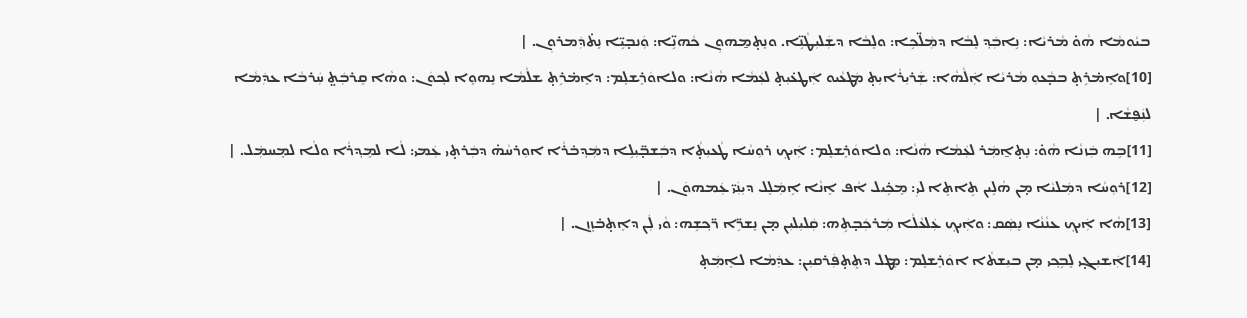ܒܝܵܘܡܵܐ ܗܵܘ̇ ܡܵܪܝܵܐ: ܢܹܐܒܲܕ݂ ܠܸܒܵܐ ܕܡܲܠ̈ܟܹܐ: ܘܠܸܒܵܐ ܕܫܲܠܝܼܛܵܢܹ̈ܐ. ܘܢܸܬ̣ܡ̱ܗܘܼܢ ܟܵܗܢܹ̈ܐ: ܘܲܢܒ̣ܝܹ̈ܐ ܢܸܬ̇ܕܲܡܪܘܼܢ. |
[10]ܘܐܸܡ̇ܪܹܬ̣ ܒܒ̣ܵܥܘܼ ܡܵܪܝܵܐ ܐܲܠܵܗܵܐ: ܫܲܪܝܼܪܵܐܝܼܬ̣ ܡܲܛܥܵܝܘ ܐܲܛܥ̇ܝܼܬ̣ ܠܥܲܡܵܐ ܗܵܢܵܐ: ܘܠܐܘܿܪܸܫܠܸܡ: ܕܐܸܡ̇ܪܹܬ̣ ܫܠܵܡܵܐ ܢܸܗܘܸܐ ܠܟ݂ܘܿܢ: ܘܗܵܐ ܩܸܪܒܲܬ̤ ܚܲܪܒܵܐ ܥܕܲܡܵܐ ܠܢܲܦ̮ܫܵܐ. |
[11]ܒܹܗ ܒܲܙܢܵܐ ܗܵܘ̇: ܢܸܬ̣ܐ̱ܡܲܪ ܠܥܲܡܵܐ ܗܵܢܵܐ: ܘܠܐܘܿܪܸܫܠܸܡ: ܐܲܝܟ݂ ܪܘܼܚܵܐ ܛܵܥܝܼܬ̣ܵܐ ܕܒܲܫܒ̣̈ܝܼܠܹܐ ܕܡܲܕ݂ܒ̇ܪܵܐ ܐܘܼܪܚܵܗ̇ ܕܒܲܪܬ̣ܝ ܥܲܡܝ: ܠܵܐ ܠܡܸܕ݂ܪܵܐ ܘܠܵܐ ܠܡܸܚܡܲܠ. |
[12]ܪܘܼܚܵܐ ܕܡܲܠܝܵܐ ܡ̣ܢ ܗܵܠܹܝܢ ܬܹܐܬܸܐ ܠܝܼ: ܡܸܟܹ̇ܝܠ ܐܵܦ ܐܸܢܵܐ ܐܹܡܲܠܸܠ ܕܝܼܢܲܝ̈ ܥܲܡܗܘܿܢ. |
[13]ܗܵܐ ܐܲܝܟ݂ ܥܢܵܢܵܐ ܢܸܣܲܩ: ܘܐܲܝܟ݂ ܥܲܠܥܵܠܵܐ ܡܲܪܟܲܒ̣ܬܹܗ: ܩܲܠܝܼܠܝܼܢ ܡ̣ܢ ܢܸܫܖܹ̈ܐ ܖ̈ܟ݂ܫܹܗ: ܘܵܝ ܠܲܢ ܕܐܸܬ̣ܒ̇ܙܸܙܢ. |
[14]ܐܲܫܝܼܓ̣ܝ ܠܸܒܹܟ݂ܝ ܡ̣ܢ ܒܝܼܫܬܵܐ ܐܘܿܪܸܫܠܸܡ: ܡܸܛܠ ܕܬܸܬ̣ܦܲܪܩܝܼܢ: ܥܕܲܡܵܐ ܠܐܸܡܲܬ̣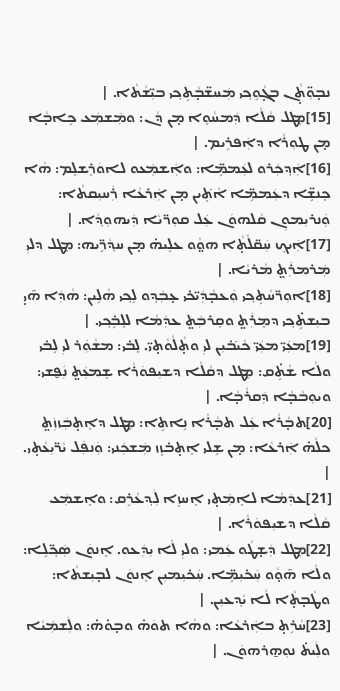ܢܒ̣ܘܼ̈ܬ̣ܵܢ ܒܓ̣ܵܘܹܟ݂ܝ ܡܲܚܫ̈ܒ̣ܵܬܹܟ݂ܝ ܒܝܼ̈ܫܵܬܵܐ. |
[15]ܡܸܛܠ ܩܵܠܵܐ ܕܲܡܚܵܘܸܐ ܡ̣ܢ ܕܵܢ: ܘܡܲܫܡܲܥ ܟܹܐܒ̣ܵܐ ܡ̣ܢ ܛܘܼܪܵܐ ܕܐܲܦܪܹܝܡ. |
[16]ܐܲܕ݂ܟܲܪܘ ܠܥܲܡܡܹ̈ܐ: ܘܐܲܫܡܲܥܘ ܠܐܘܿܪܸܫܠܸܡ: ܗܵܐ ܟܸܢܫܹ̈ܐ ܕܥܲܡܡܹ̈ܐ ܐܵܬܸ݁ܝܢ ܡ̣ܢ ܐܲܪܥܵܐ ܪܲܚܝܼܩܬܵܐ: ܘܲܢܪܝܼܡܘܼܢ ܩܵܠܗܘܿܢ ܥܲܠ ܩܘܼܖ̈ܝܵܐ ܕܲܝܗܘܼܕ݂ܵܐ. |
[17]ܐܲܝܟ݂ ܚܲܩ̈ܠܵܬ̣ܵܐ ܗܘ̤ܵܘ ܥܠܹܝܗ̇ ܡ̣ܢ ܚܕ݂ܵܖܹ̈ܝܗ: ܡܸܛܠ ܕܠܝܼ ܡܲܪܡܪܲܬ̤ ܡܵܪܝܵܐ. |
[18]ܐܘܼܖ̈ܚܵܬܹܟ݂ܝ ܘܲܥܒ̣ܵܕܲܝ̈ܟ̇ܝ ܥ̣ܒܲܕ݂ܘ ܠܹܟ݂ܝ ܗܵܠܹܝܢ: ܗܵܕܲܐ ܗ̄ܝ̣ ܒܝܼܫܬܹ̇ܟ݂ܝ ܕܡܸܪܲܬ̤ ܘܩܸܪܒܲܬ̤ ܥܕܲܡܵܐ ܠܠܸܒܹ̇ܟ݂ܝ. |
[19]ܡܥܲܝ̈ ܡܥܲܝ̈ ܟܵܝ݁ܒ̇ܝܼܢ ܠܝܼ ܘܬ̣ܵܠܵܘܵܬ̣ܝ̈. ܠܸܒ̇ܝ: ܡܫܵܘܲܪ ܠܝܼ ܠܹܒ̇ܝ ܘܠܵܐ ܫܵܬܹ̇ܩ: ܡܸܛܠ ܕܩܵܠܵܐ ܕܫܝܼܦܘܿܪܵܐ ܫܸܡܥܲܬ̤ ܢܲܦ̮ܫܝ: ܘܝܘܼܒܵܒ̣ܵܐ ܕܲܩܪܵܒ̣ܵܐ. |
[20]ܬܒ̣ܵܪܵܐ ܥܲܠ ܬܒ̣ܵܪܵܐ ܢܹܐܬܹܐ: ܡܸܛܠ ܕܐܸܬ̣ܒܲܙܙܲܬ̤ ܟܠܵܗ̇ ܐܲܪܥܵܐ: ܡ̣ܢ ܫܹܠܝ ܐܸܬ̣ܒ̇ܙܸܙ ܡܲܫܟܲܢܝ: ܘܲܢܦܲܠ ܝܵܖ̈ܝܼܥܵܬ̣ܝ. |
[21]ܥܕܲܡܵܐ ܠܐܸܡܲܬ̣ܝ ܐܸܚܙܸܐ ܠܲܕ݂ܥܵܪܹܩ: ܘܐܸܫܡܲܥ ܩܵܠܵܐ ܕܫܝܼܦܘܿܪܵܐ. |
[22]ܡܸܛܠ ܕܲܫ̣ܛܵܘ ܥܲܡܝ: ܘܠܝܼ ܠܵܐ ܝܼܕܲܥܘ. ܐܸܢܘܿܢ ܣܲܟ݂̈ܠܹܐ: ܘܠܵܐ ܗ̄ܘ̣ܵܘ ܚܲܟ̇ܝܼܡܹ̈ܐ. ܚܲܟ̇ܝܼܡܝܼܢ ܐܸܢܘܿܢ ܠܒ̣ܝܼܫܬܵܐ: ܘܛܵܒ̣ܬ̣ܵܐ ܠܵܐ ܝܵܕ݂ܥܝܼܢ. |
[23]ܚܵܪܹܬ̣ ܒܐܲܪܥܵܐ: ܘܗܵܐ ܬܘܿܗ̇ ܘܒ̣ܘ̇ܗ̇: ܘܠܲܫܡܲܝܵܐ ܘܠܲܝܬ̇ ܢܘܼܗ̱ܪܗܘܿܢ. |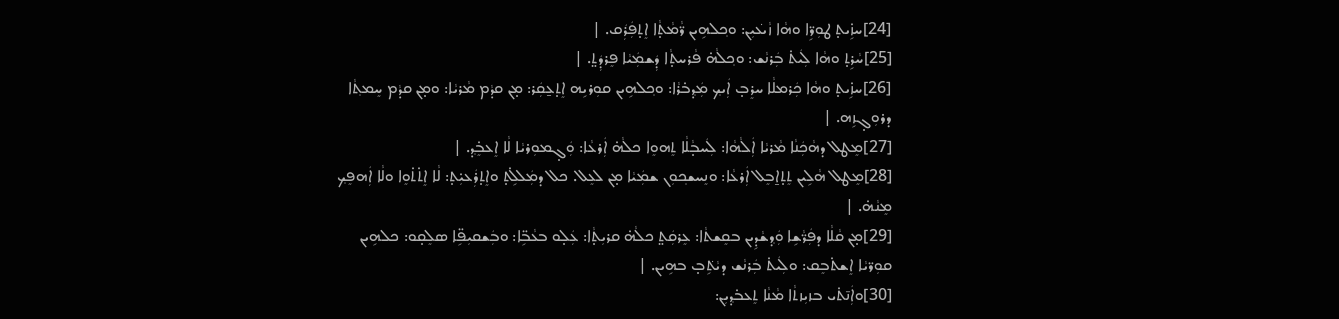[24]ܚܙܹ̇ܝܬ̣ ܛܘܼܖܹ̈ܐ ܘܗܵܐ ܙܵܝ݁ܥܝܼܢ: ܘܟ݂ܠܗܹܝܢ ܖ̈ܵܡܵܬ̣ܵܐ ܐܸܬ̣ܦܲܪܲܩ. |
[25]ܚܵܪܹܬ̣ ܘܗܵܐ ܠܲܝܬ̇ ܒܲܪܢܵܫ: ܘܟ݂ܠܵܗ̇ ܦܵܪܚܬ̣ܵܐ ܕܲܫܡܲܝܵܐ ܦܸܪܕܲܬ̤. |
[26]ܚܙܹ̇ܝܬ̣ ܘܗܵܐ ܟܲܪܡܠܵܐ ܚܪܸܒ̣ ܐܲܝܟ݂ ܡܲܕ݂ܒ̇ܪܵܐ: ܘܟ݂ܠܗܹܝܢ ܩܘܼܪܝܹܗ ܐܸܬ̣ܥ̱ܩܲܪ: ܡ̣ܢ ܩܕܵܡ ܡܵܪܝܵܐ: ܘܡ̣ܢ ܩܕܵܡ ܚܸܡܬ݂ܵܐ ܕܪܘܼܓ̣ܙܹܗ. |
[27]ܡܸܛܠ ܕܗܵܟܲܢܵܐ ܡܵܪܝܵܐ ܐܲܠܵܗܵܐ: ܠܲܚܒ̣ܵܠܵܐ ܬܸܗܘܸܐ ܟܠܵܗ̇ ܐܲܪܥܵܐ: ܘܲܓ̣ܡܘܼܪܝܵܐ ܠܵܐ ܐܸܥܒܸ̇ܕ݂. |
[28]ܡܸܛܠ ܗܵܠܹܝܢ ܬܸܬ̣ܐ̱ܒܸܠ ܐܲܪܥܵܐ: ܘܢܸܚܫܟ݂ܘܼܢ ܫܡܲܝܵܐ ܡ̣ܢ ܠܥܸܠ. ܟܠ ܕܡܲܠܠܹ̇ܬ̣ ܘܐܸܬ̣ܪܲܥܝܼ̇ܬ̣: ܠܵܐ ܐܸܬ̇ܬ̇ܘܸܐ ܘܠܵܐ ܐܲܗܦܸܟ݂ ܡܸܢܵܗ̇. |
[29]ܡ̣ܢ ܩܵܠܵܐ ܕܦܲܖ̈ܵܫܹܐ ܘܲܕ݂ܫܵܕܹܝܢ ܒܩܸܫܬܵܐ: ܥܸܪܩܲܬ̤ ܟܠܵܗ̇ ܩܪܝܼܬ̣ܵܐ: ܥܲܠ̣ܘ ܒܥܵܒܹ̈ܐ: ܘܒܲܫܩܝܼܦܹ̈ܐ ܣܠܸܩ̣ܘ: ܟܠܗܹܝܢ ܩܘܼܖ̈ܝܵܐ ܐܸܫܬ̇ܒܸܩ: ܘܠܲܝܬ̇ ܒܲܪܢܵܫ ܕܝܵܬܹ݁ܒ̣ ܒܗܹܝܢ. |
[30]ܘܐܲܢ̄ܬ̇ܝ ܒܙܝܼܙܬܵܐ ܡܵܢܵܐ ܬܸܥܒ̇ܕ݂ܝܼܢ: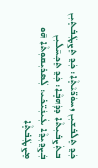ܟܲܕ݂ ܬܸܠܒ̇ܫܝܼܢ ܙܚܘܿܖ̈ܝܵܬ̣ܵܐ: ܟܲܕ݂ ܬܸܨܛܲܒ̇ܬ̣ܝܼܢ ܒܬܲܨܒ̇ܝܼܬܵܐ ܕܕܲܗܒ̣ܵܐ: ܟܲܕ݂ ܬܸܟ݂ܚ̄ܠܝܼܢ ܒܲܨܕ݂ܝܼܕ݂ܵܐ ܥܲܝܢܲܝ̈ܟ̇ܝ: ܠܲܣܪܝܼܩܘܼܬܵܐ ܗ̄ܘ ܡܸܨܛܲܒ̇ܬ̣ܵܐ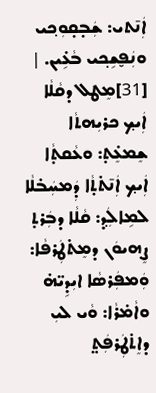ܐܲܢ̄ܬܝ: ܫܲܒ̣ܩ̣ܘܼܟ݂ܝ ܘܢܲܦ̮ܫܹܟ݂ܝ ܒܵܥܹ̇ܝܢ. |
[31]ܡܸܛܠ ܕܩܵܠܵܐ ܐܲܝܟ݂ ܟܪܝܼܗܬܵܐ ܫܸܡܥܸ̇ܬ̣: ܘܥܵܩܬ̣ܵܐ ܐܲܝܟ݂ ܐܲܢ̄ܬ̇ܬ̣ܵܐ ܕܲܡܚܲܒ̇ܠܵܐ ܠܡܹܐܠܲܕ݂: ܩܵܠܵܐ ܕܒܲܪܬ̣ ܨܸܗܝܘܿܢ ܕܡܸܬ̇ܛܲܪܦܵܐ: ܘܲܡܦܲܪܣܵܐ ܐܝܼܕܹܝ̈ܗ̇ ܘܐܵܡ̇ܪܵܐ: ܘܵܝ ܠܝܼ ܕܐܸܬ̇ܛܲܪܦܲܬ̤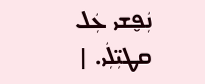ܢܲܦ̮ܫܝ ܥܲܠ ܩܛܝܼ̈ܠܲܝ. |